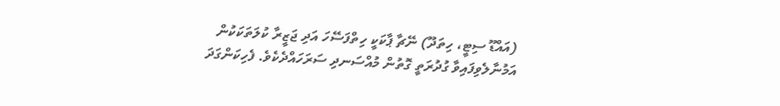(އައްޑޫ ސިޓީ، ހިތަދޫ) ނޭޗާ ޕާކަކީ ހިތްފަސޭހަ އަދި ޖަޒީރާ ކުލަތަކަކުން އަމުނާލެވިފައިވާ ގުދުރަތީ ގޮތުން މުއްސަނދި ސަރަހައްދެކެވެ. ފެހިކަންގަދަ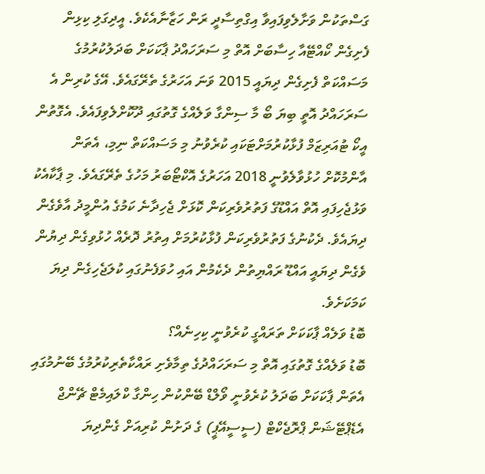ގަސްތަކުން ވަށާލެވިފައިވާ އިގްތިސާދީ ރަން ހަޒާނާއެކެވެ. އީދިގަލި ކިޅިން ފެށިގެން ކޯއްޓޭއާ ހިސާބަށް އޮތް މި ސަރަހައްދު ޕާކަކަށް ބަދަލުކުރުމުގެ މަސައްކަތް ފެށިގެން ދިޔައީ 2015 ވަނަ އަހަރުގެ ތެރޭގައެވެ. އޭގެ ކުރިން އެ ސަރަހައްދު އޮތީ ބިޔަ ބޯ މާ ސިންގާ ވަލެއްގެ ގޮތުގައި ދޫކޮށްލެވިފައެވެ. އެގޮތުން އީކޯ ޓުއަރިޒަމް ފުޅާކުރުމަށްޓަކައި ކުރެވުނު މި މަސައްކަތް ނިމި، އެތަން އާންމުކޮށް ހުޅުވާލެވުނީ 2018 އަހަރުގެ އޮކްޓޯބަރު މަހުގެ ތެރޭގައެވެ. މި ޕާކާއެކު ވަޅުޖެހިފައި އޮތް އައްޑޫގެ ފަތުރުވެރިކަން ކޮޅަށް ޖެހިދާނެ ކަމުގެ އުންމީދު އާވެގެން ދިޔައެވެ. ދެކުނުގެ ފަތުރުވެރިކަން ފުޅާކުރުމަށް އިތުރު ދޮރެއް ހުޅުވިގެން ދިޔުން ވެގެން ދިޔައީ އައްޑޫ ރައްޔިތުން ދެކެމުން އައި ހުވަފެނުގައި ކުލަޖެހިގެން ދިޔަ ކަމަކަށެވެ.
ބޮޑު ވަލެއް ޕާކަކަށް ތަރައްގީ ކުރެވުނީ ކިހިނެއް؟
ބޮޑު ވަލެއްގެ ގޮތުގައި އޮތް މި ސަރަހައްދުގެ ތިމާވެށި ރައްކާތެރިކުރުމުގެ ބޭނުމުގައި އެތަން ޕާކަކަށް ބަދަލު ކުރެވުނީ ވޯލްޑް ބޭންކުން ހިންގާ ކްލައިމެޓް ޗޭންޖް އެޑެޕްޓޭޝަން ޕްރޮޖެކްޓް (ސީސީއޭޕީ) ގެ ދަށުން ކުރިއަށް ގެންދިޔަ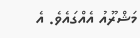މަޝްރޫއު އެއްގައެވެ. އެ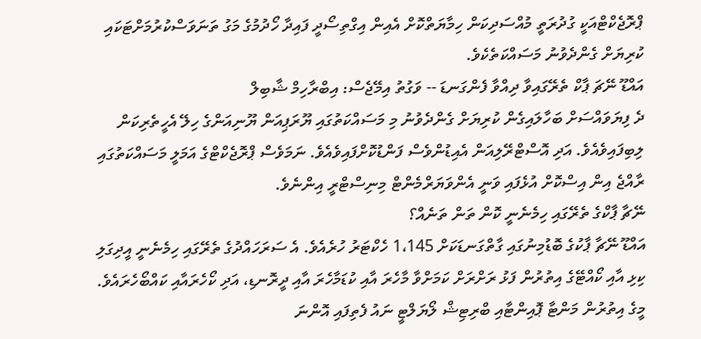ޕްރޮޖެކްޓްއަކީ ގުދުރަތީ މުއްސަދިކަން ހިމާޔަތްކޮށް އެއިން އިގްތިސޯދީ ފައިދާ ހޯދުމުގެ މަގު ތަނަވަސްކުރުމަށްޓަކައި ކުރިޔަށް ގެންދެވުނު މަސައްކަތެކެވެ.
އައްޑޫ ނޭޗަ ޕާކް ތެރޭގައިވާ ދިއްވާ ފެންގަނޑަ -- ވަގުތު އިމޭޖެސް: އިބްރާހިމް ޝާބިލް
ދެ ފިޔަވައްސަށް ބަހާލައިގެން ކުރިޔަށް ގެންދެވުނު މި މަސައްކަތުގައި ޔޫރަޕިއަން ޔޫނިއަންގެ ހިލޭ އެހީތެރިކަން ލިބިފައިވެއެވެ. އަދި އޮސްޓްރޭލިއަން އެއިޑުންވެސް ފަންޑުކޮށްފައިވެއެވެ. ނަމަވެސް ޕްރޮޖެކްޓްގެ އަމަލީ މަސައްކަތުގައި ރާއްޖެ އިން އިސްކޮށް އުޅެފައި ވަނީ އެންވަޔަރްމެންޓް މިނިސްޓްރީ އިންނެވެ.
ނޭޗާ ޕާކްގެ ތެރޭގައި ހިމެނެނީ ކޮން ތަން ތަނެއް؟
އައްޑޫ ނޭޗާ ޕާކުގެ ބޮޑުމިނުގައި ގާތްގަނޑަކަށް 1،145 ހެކްޓަރު ހުރެއެވެ. އެ ސަރަހައްދުގެ ތެރޭގައި ހިމެނެނީ އީދިގަލި ކިޅި އާއި ކޯއްޓޭގެ އިތުރުން ފަޅު ރަށްރަށް ކަމަށްވާ މާހެރަ އާއި ކުޑަމާހެރަ އާއި ދީރޮނޑި، އަދި ކޯހެރައާއި ކައްބޯހެރައެވެ. މީގެ އިތުރުން މަންޓާ ޕޮއިންޓާއި ބްރިޓިޝް ލޯޔަލްޓީ ނައު ފެތިފައި އޮންނަ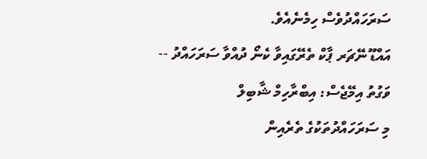ސަރަހައްދުވެސް ހިމެނެއެވެ.
އައްޑޫ ނޭޗަރ ޕާކް ތެރޭގައިވާ ކެނޯ ދުއްވާ ސަރަހައްދު -- ވަގުތު އިމޭޖެސް: އިބްރާހިމް ޝާބިލް
މި ސަރަހައްދުތަކުގެ ތެރެއިން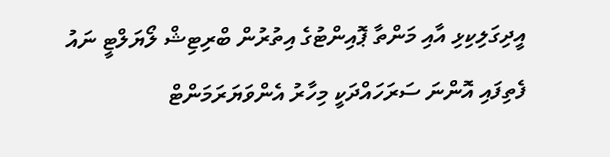އީދިގަލިކިޅި އާއި މަންތާ ޕޮއިންޓުގެ އިތުރުން ބްރިޓިޝް ލޯޔަލްޓީ ނައު ފެތިފައި އޮންނަ ސަރަހައްދަކީ މިހާރު އެންވަޔަރަމަންޓް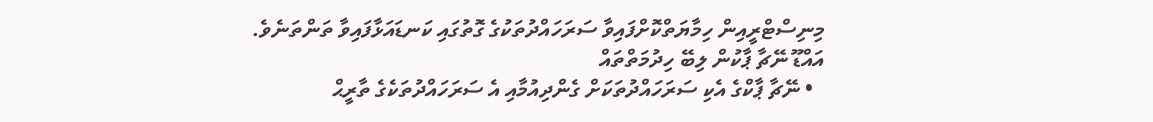މިނިސްޓްރީއިން ހިމާޔަތްކޮށްފައިވާ ސަރަހައްދުތަކުގެ ގޮތުގައި ކަނޑައަޅާފައިވާ ތަންތަނެވެ.
އައްޑޫ ނޭޗާ ޕާކުން ލިބޭ ހިދުމަތްތައް
  • ނޭޗާ ޕާކްގެ އެކި ސަރަހައްދުތަކަށް ގެންދިއުމާއި އެ ސަރަހައްދުތަކެގެ ތާރީޙް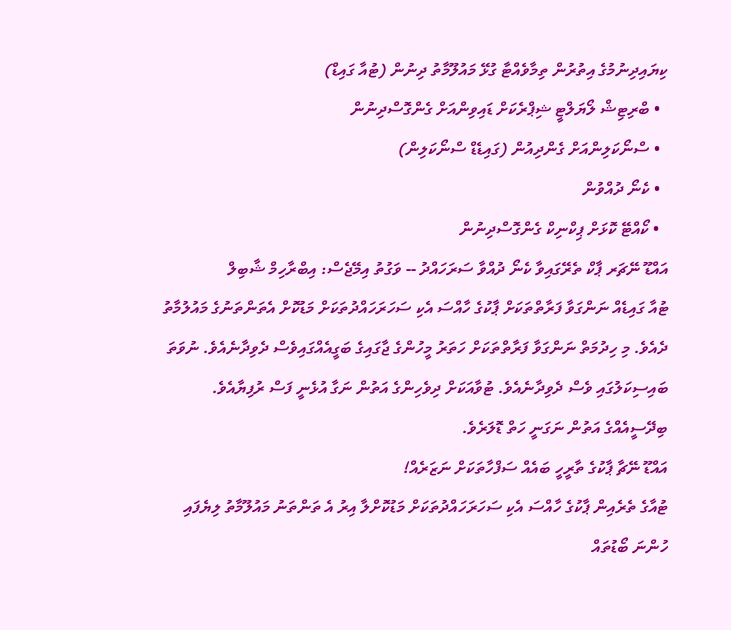ކިޔައިދިނުމުގެ އިތުރުން ތިމާވެއްޓާ ގުޅޭ މައުލޫމާތު ދިނުން (ޓުއާ ގައިޑް)
  • ބްރިޓިޝް ލޯޔަލްޓީ ޝިޕްރެކަށް ޑައިވިންއަށް ގެންގޮސްދިނުން
  • ސްނޯކަލިންއަށް ގެންދިއުން (ގައިޑެޑް ސްނޯކަލިން)
  • ކެނޯ ދުއްވުން
  • ކޯއްޓޭ ކޮޅަށް ޕިކްނިކް ގެންގޮސްދިނުން
އައްޑޫ ނޭޗަރ ޕާކް ތެރޭގައިވާ ކެނޯ ދުއްވާ ސަރަހައްދު -- ވަގުތު އިމޭޖެސް: އިބްރާހިމް ޝާބިލް
ޓުއާ ގައިޑެއް ނަންގަވާ ފަރާތްތަކަށް ޕާކުގެ ހާއްސަ އެކި ސަހަރަހައްދުތަކަށް މަޑުކޮށް އެތަންތަނުގެ މައުލުމާތު ދެއެވެ. މި ހިދުމަތް ނަންގަވާ ފަރާތްތަކަށް ހަތަރު މީހުންގެ ޖާގައިގެ ބަގީއެއްގައިވެސް ދެވިދާނެއެވެ. ނުވަތަ ބައިސިކަލުގައި ވެސް ދެވިދާނެއެވެ. ޓުވާއަކަށް ދިވެހިންގެ އަތުން ނަގާ އުޅެނީ ފަސް ރުފިޔާއެވެ. ބިދޭސީއެއްގެ އަތުން ނަގަނީ ހަތް ޑޮލަރެވެ.
އައްޑޫ ނޭޗާ ޕާކުގެ ތާރީހީ ބައެއް ސަފްހާތަކަށް ނަޒަރެއް!
ޓުއާގެ ތެރެއިން ޕާކުގެ ހާއްސަ އެކި ސަހަރަހައްދުތަކަށް މަޑުކޮށްލާ އިރު އެ ތަންތަނު މައުލޫމާތު ލިޔެފައި ހުންނަ ބޯޑުތައް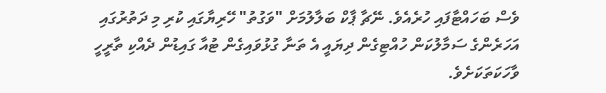ވެސް ބަހައްޓާފައި ހުރެއެވެ. ނޭޗާ ޕާކް ބަލާލުމަށް "ވަގުތު" ހޭރިޔާގައި ކުރި މި ދަތުރުގައި އަހަރެންގެ ސަމާލުކަން ހުއްޓިގެން ދިޔައީ އެ ތަނާ ގުޅުވައިގެން ޓުއާ ގައިޑުން ދެއްކި ތާރީހީ ވާހަކަތަކަށެވެ.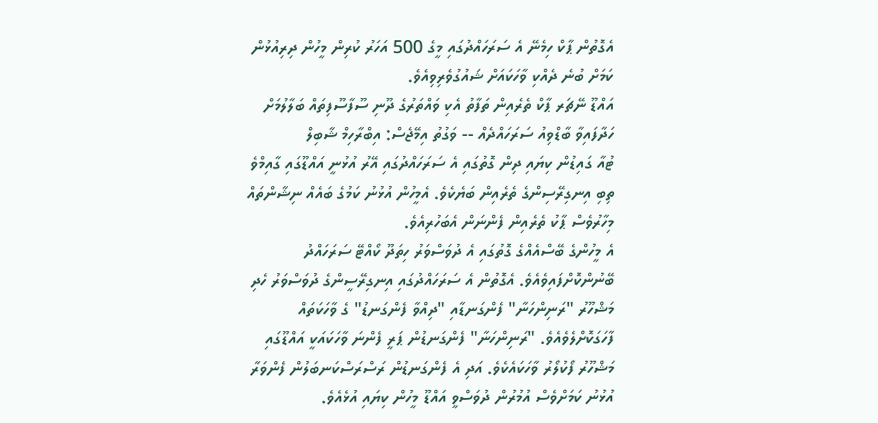އެގޮތުން ޕާކް ހިމެނޭ އެ ސަރަހައްދުގައި މީގެ 500 އަހަރު ކުރިން މީހުން ދިރިއުޅުން ކަމަށް ބުނެ ދެއްކި ވާހަކައަށް ޝައުގުވެރިވިއެވެ.
އައްޑޫ ނޭޗަރ ޕާކް ތެރެއިން ތަފާތު އެކި ވައްތަރުގެ ދޫނި ސޫފާސޫފިތައް ބަލާލުމަށް ހަދާފައިވާ ބާޑްވިއު ސަރަހައްދެއް -- ވަގުތު އިމޭޖެސް: އިބްރާހިމް ޝާބިލް
ޓުއާ ގައިޑުން ކިޔައި ދިން ގޮތުގައި އެ ސަރަހައްދުގައި އޭރު އުޅުނީ އައްޑޫގައި ގާއިމްވެ ތިބި އިނގިރޭސިންގެ ތެރެއިން ބަޔެކެވެ. އެމީހުން އުޅުނު ކަމުގެ ބައެއް ނިޝާންތައް މިހާރުވެސް ޕާކު ތެރެއިން ފެންނަން އެބަހުރިއެވެ.
އެ މީހުންގެ ބޭސްއެއްގެ ގޮތުގައި އެ ދުވަސްވަރު ހިތަދޫ ކޯއްޓޭ ސަރަހައްދު ބޭނުންކޮށްފައިވެއެވެ. އެގޮތުން އެ ސަރަހައްދުގައި އިނގިރޭސީންގެ ދުވަސްވަރު ހެދި މަޝްހޫރު "ރަނިންހަނާ" ފެންގަނޑާއި "ދިއްވާ ފެންގަނޑު" ގެ ވާހަކަތައް ފާހަގަކޮށްލެވެއެވެ. "ރަނިންހަނާ" ފެންގަނޑުން ޕަރީ ފެންނަ ވާހަކައަކީ އައްޑޫގައި މަޝްހޫރު ފޯކުލޯރު ވާހަކައެކެވެ. އަދި އެ ފެންގަނޑުން ރަސްރަސްކަނބަލުން ފެންވަރާ އުޅުނު ކަމަށްވެސް އުމުރުން ދުވަސްވީ އައްޑޫ މީހުން ކިޔައި އުޅެއެވެ.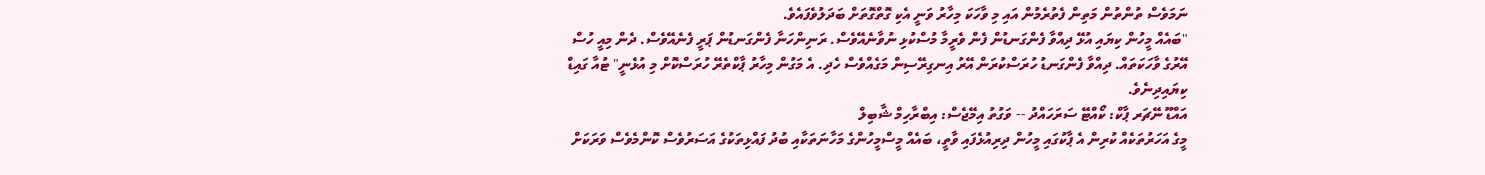ނަމަވެސް ތުންތުން މަތިން ފެތުރެމުން އައި މި ވާހަކަ މިހާރު ވަނީ އެކި ގޮތްގޮތަށް ބަދަލުވެފައެވެ.
"ބައެއް މީހުން ކިޔައި އުޅޭ ދިއްވާ ފެންގަނޑުން ފެން ވެރީމާ މުސްކުޅި ނުވާނެއޭވެސް. ރަނިންހަނާ ފެންގަނޑުން ޕަރީ ފެނެއޭވެސް. ދެން މިއީ ހުސް އޭރުގެ ވާހަކަތައް. ދިއްވާ ފެންގަނޑު ހުރަސްކުރަން އޭރު އިނގިރޭސިން މަގެއްވެސް ހެދި. އެ މަގުން މިހާރު ޕާކްތެރޭ ހުރަސްކޮށް މި އުޅެނީ" ޓުއާ ގައިޑް ކިޔައިދިނެވެ.
އައްޑޫ ނޭޗަރ ޕާކް: ކޯއްޓޭ ސަރަހައްދު -- ވަގުތު އިމޭޖެސް: އިބްރާހިމް ޝާބިލް
މީގެ އަހަރުތަކެއް ކުރިން އެ ޕާކުގައި މީހުން ދިރިއުޅެފައި ވާތީ، ބައެއް މީސްމީހުންގެ މަހާނަތަކާއި ބުދު ފައްޅިތަކުގެ އަސަރުވެސް ކޮންމެވެސް ވަރަކަށް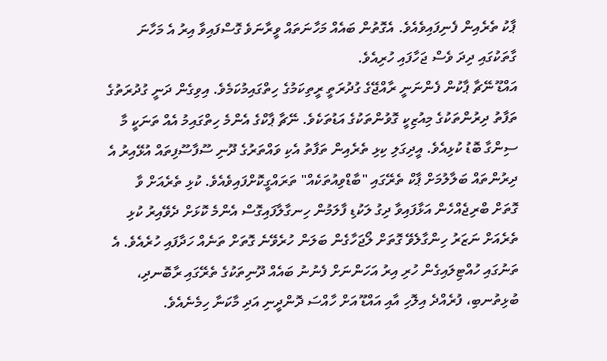ޕާކު ތެރެއިން ފެނިފައިވެއެވެ. އެގޮތުން ބައެއް މަހާނަތައް ވީރާނަވެ ގޮސްފައިވާ އިރު އެ މަހާނަ ގާތަކުގައި ދިދަ ވެސް ޖަހާފައި ހުރިއެވެ.
އައްޑޫ ނޭޗާ ޕާކުން ފެންނަނީ ރާއްޖޭގެ ގުދުރަތީ ރީތިކަމުގެ ހިތްގައިމުކަމެވެ. އިވިގެން ދަނީ ގުދުރަތުގެ ތަފާތު ދިރުންތަކުގެ މިއުޒިކީ ގޮވުންތަކުގެ އަޑުތަކެވެ. ނޭޗާ ޕާކްގެ އެންމެ ހިތްގައިމު އެއް ތަނަކީ މާ ސިންގާ ބޮޑު ކުޅިއެވެ. އީދިގަލި ކިޅި ތެރެއިން ތަފާތު އެކި ވައްތަރުގެ ދޫނި ސޫފާސޫފިތައް އުޅޭއިރު އެ ދިރުންތައް ބަލާލުމަށް ޕާކް ތެރޭގައި "ބާޑްވިއުތަކެއް" ތަރައްގީކޮށްފައިވެއެވެ. ކުޅި ތެރެއަށް ވާ ގޮތަށް ބްރިޖެއްހެން އަޅާފައިވާ ދިގު ލަކުޑި ފާލަމުން ހިނގާލާފައިގޮސް އެންމެ ކޮޅަށް ދެވޭއިރު ކުޅި ތެރެއަށް ނަޒަރު ހިންގާލެވޭ ގޮތަށް ލޯޖަހާގެން ބަލަން ހުރެވޭނެ ގޮތަށް ތަނެއް ހަދާފައި ހުރެއެވެ. އެ ތަނުގައި ހުއްޓިލައިގެން ހުރި އިރު އަހަންނަށް ފެނުނު ބައެއް ދޫނިތަކުގެ ތެރޭގައި ރާބޮނދި، ބުޅިތުނބި، ފުރެއްދެ އިލޮހި އާއި އައްޑޫ އަށް ހާއްސަ ދޮންދީނި އަދި މާކަނާ ހިމެނެއެވެ.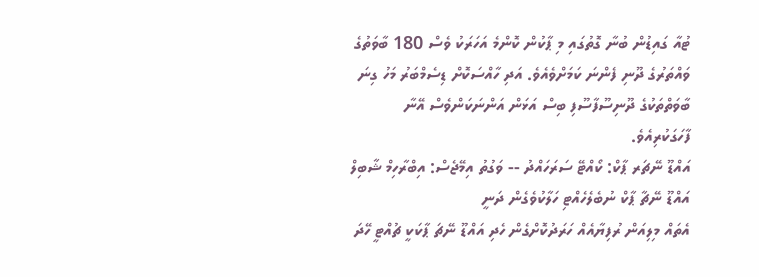ޓުއާ ގައިޑުން ބުނާ ގޮތުގައި މި ޕާކުން ކޮންމެ އަހަރަކު ވެސް 180 ބާވަތުގެ ވައްތަރުގެ ދޫނި ފެންނަ ކަމަށްވެއެވެ. އަދި ހާއްސަކޮށް ޑިސެމްބަރު މަހު ގިނަ ބާވަތްތަކުގެ ދޫނިސޫފާސޫފި ބިސް އަޅަން އަންނަކަންވެސް އޭނާ ފާހަގަކުރިއެވެ.
އައްޑޫ ނޭޗަރ ޕާކް: ކޯއްޓޭ ސަރަހައްދު -- ވަގުތު އިމޭޖެސް: އިބްރާހިމް ޝާބިލް
އައްޑޫ ނޭޗާ ޕާކް ނުބެލެހެއްޓި ހަލާކުވެގެން ދަނީ
އެތައް މިލިއަން ރުފިޔާއެއް ހަރަދުކޮށްގެން ހެދި އައްޑޫ ނޭޗަ ޕާކަކީ ޗުއްޓީ ހޭދަ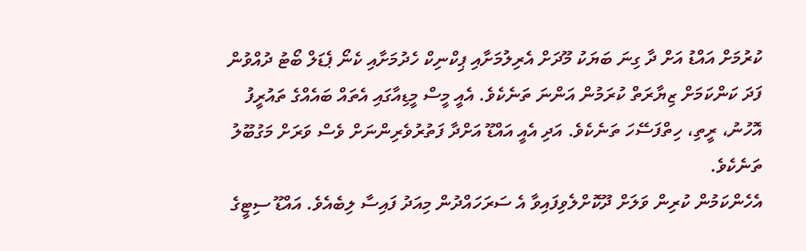ކުރުމަށް އައްޑު އަށް ދާ ގިނަ ބަޔަކު މޫދަށް އެރިލުމަށާއި ޕިކްނިކް ހެދުމަށާއި ކެނޯ ޕެޑަލް ބޯޓު ދުއްވުން ފަދަ ކަންކަމަށް ޒިޔާރަތް ކުރަމުން އަންނަ ތަނެކެވެ. އެއީ މީސް މީޑިއާގައި އެތައް ބައެއްގެ ތައުރީފު އޮހުނު، ރީތި، ހިތްފަސޭހަ ތަނެކެވެ. އަދި އެއީ އައްޑޫ އަށްދާ ފަތުރުވެރިންނަށް ވެސް ވަރަށް މަގުބޫލު ތަނެކެވެ.
އެހެންކަމުން ކުރިން ވަލަށް ދޫކޮށްލެވިފައިވާ އެ ސަރަހައްދުން މިއަދު ފައިސާ ލިބެއެވެ. އައްޑޫ ސިޓީގެ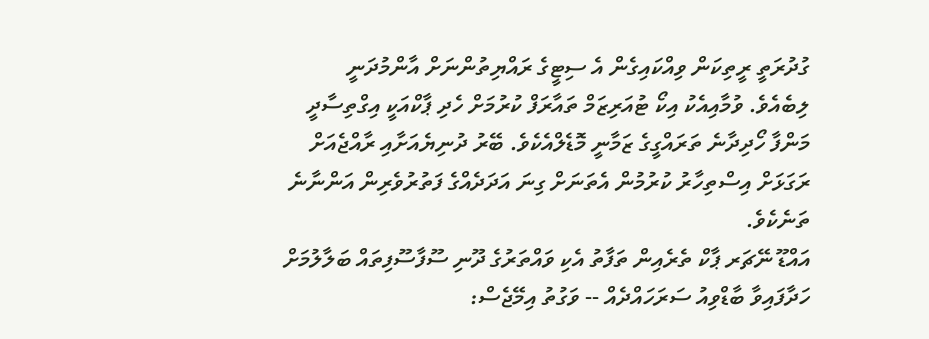ގުދުރަތީ ރީތިކަން ވިއްކައިގެން އެ ސިޓީގެ ރައްޔިތުންނަށް އާންމުދަނީ ލިބެއެވެ. ވުމާއިއެކު އިކޯ ޓުއަރިޒަމް ތައާރަފް ކުރުމަށް ހެދި ޕާކްއަކީ އިގްތިސާދީ މަންފާ ހޯދިދާނެ ތަރައްގީގެ ޒަމާނީ މޮޑެލްއެކެވެ. ބޭރު ދުނިޔެއަށާއި ރާއްޖެއަށް ރަގަޅަށް އިސްތިހާރު ކުރުމުން އެތަނަށް ގިނަ އަދަދެއްގެ ފަތުރުވެރިން އަންނާނެ ތަނެކެވެ.
އައްޑޫ ނޭޗަރ ޕާކް ތެރެއިން ތަފާތު އެކި ވައްތަރުގެ ދޫނި ސޫފާސޫފިތައް ބަލާލުމަށް ހަދާފައިވާ ބާޑްވިއު ސަރަހައްދެއް -- ވަގުތު އިމޭޖެސް: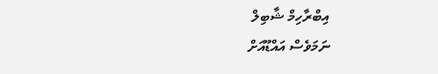އިބްރާހިމް ޝާބިލް
ނަމަވެސް އައްޑޫއަށް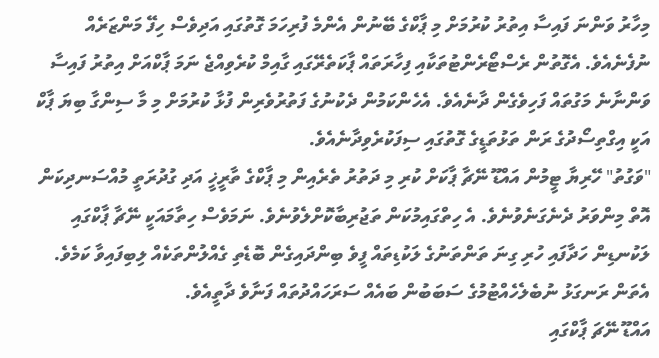މިހާރު ވަންނަ ފައިސާ އިތުރު ކުރުމަށް މި ޕާކްގެ ބޭނުން އެންމެ ފުރިހަމަ ގޮތުގައި އަދިވެސް ހިފޭ މަންޒަރެއް ނުފެނެއެވެ. އެގޮތުން ރެސްޓޯރެންޓުތަކާއި ފިހާރަތައް ޕާކަތެރޭގައި ގާއިމް ކުރެވިއްޖެ ނަމަ ޕާކްއަށް އިތުރު ފައިސާ ވަންނާނެ މަގުތައް ފަހިވެގެން ދާނެއެވެ. އެހެންކަމުން ދެކުނުގެ ފަތުރުވެރިން ފުޅާ ކުރުމަށް މި މާ ސިންގާ ބިޔަ ޕާކް އަކީ އިގްތިސޯދުގެ ރަން ތަޅުތަޑީގެ ގޮތުގައި ސިފަކުރެވިދާނެއެވެ.
"ވަގުތު" ހޭރިޔާ ޓީމުން އައްޑޫ ނޭޗާ ޕާކަށް ކުރި މި ދަތުރު ތެރެއިން މި ޕާކްގެ ތާރީޚީ އަދި ގުދުރަތީ މުއްސަނދިކަން އޮތް މިންވަރު ދެނެގަނެވުނެވެ. އެ ހިތްގައިމުކަން ތަޖުރިބާކޮށްލެވުނެވެ. ނަމަވެސް ހިތާމައަކީ ނޭޗާ ޕާކްގައި ލަކުނޑިން ހަދާފައި ހުރި ގިނަ ތަންތަނުގެ ލަކުޑިތައް ފީވެ ބިންދައިގެން ބޮޑެތި ގެއްލުންތަކެއް ލިބިފައިވާ ކަމެވެ. އެތަން ރަނގަޅު ނުބެލެހެއްޓުމުގެ ސަބަބުން ބައެއް ސަރަހައްދުތައް ފަނާވެ ދާތީއެވެ.
އައްޑޫ ނޭޗަ ޕާކްގައި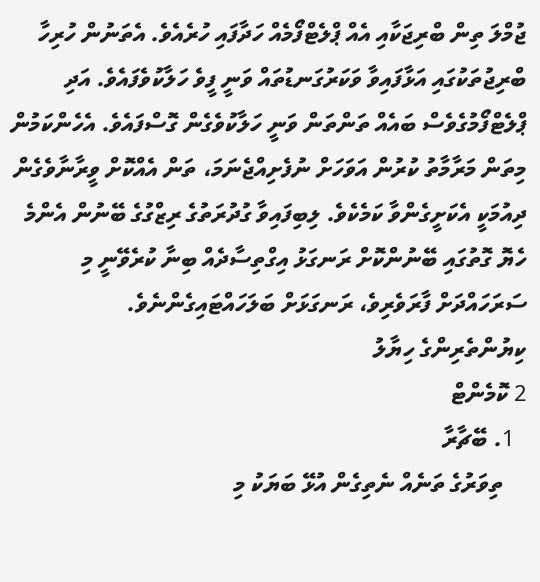ޖުމްލަ ތިން ބްރިޖަކާއި އެއް ޕްލެޓްފޯމެއް ހަދާފައި ހުރެއެވެ. އެތަނުން ހުރިހާ ބްރިޖުތަކުގައި އަޅާފައިވާ ވަކަރުގަނޑުތައް ވަނީ ފީވެ ހަލާކުވެފައެވެ. އަދި ޕްލެޓްފޯމުގެވެސް ބައެއް ތަންތަން ވަނީ ހަލާކުވެގެން ގޮސްފައެވެ. އެހެންކަމުން މިތަން މަރާމާތު ކުރުން އަވަހަށް ނުފެށިއްޖެނަމަ، ތަން އެއްކޮށް ވީރާނާވެގެން ދިއުމަކީ އެކަށީގެންވާ ކަމެކެވެ. ލިބިފައިވާ ގުދުރަތުގެ ރިޒްގުގެ ބޭނުން އެންމެ ހެޔޮ ގޮތުގައި ބޭނުންކޮށް ރަނގަޅު އިގްތިސާދެއް ބިނާ ކުރެވޭނީ މި ސަރަހައްދަށް ފާރަވެރިވެ، ރަނގަޅަށް ބަލަހައްޓައިގެންނެވެ.
ކިޔުންތެރިންގެ ހިޔާލު
2 ކޮމެންޓް
  1. ބޭޗާރާ
    ތިވަރުގެ ތަނެއް ނެތިގެން އުޅޭ ބަޔަކު މި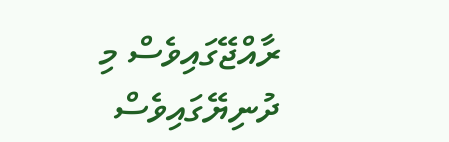ރާއްޖޭގައިވެސް މި ދުނިޔޭގައިވެސް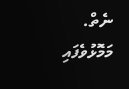ނެތް. މަމޮޅުވެފައި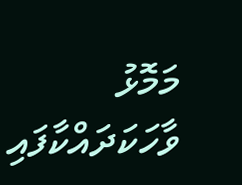މަމޮޅު ވާހަކަދައްކާފައި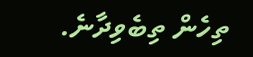ތިހެން ތިބެވިދާނެ.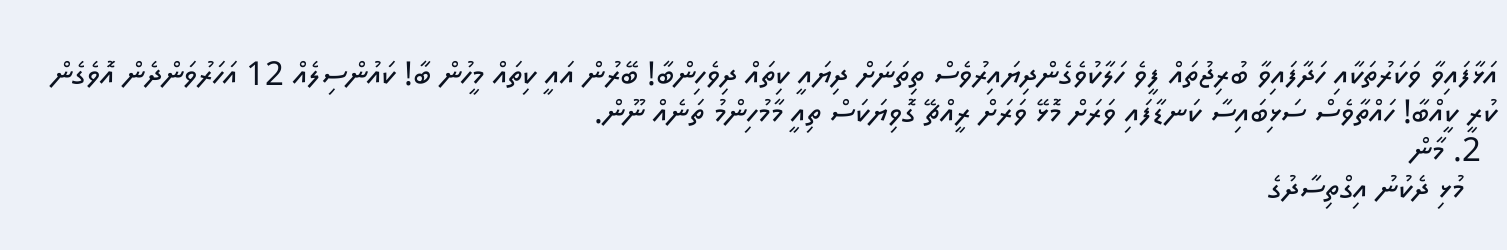އަޅާފައިވާ ވަކަރުތަކާއި ހަދާފައިވާ ބުރިޖުތައް ފީވެ ހަލާކުވެގެންދިޔައިރުވެސް ތިތަނަށް ދިޔައީ ކިތައް ދިވެހިންބާ! ބޭރުން އައީ ކިތައް މީހުން ބާ! ކައުންސިލެއް 12 އަހަރުވަންދެން އޮވެގެން ކުރީ ކީއްބާ! ހައްތާވެސް ސަޅިބައިސާ ކަނޑާފައި ވަރަށް މޮޅޭ ވަރަށް ރީއްޗޭ ގޮވިޔަކަސް ތިއީ މާމުހިންމު ތަނެއް ނޫން.
  2. މާން
    މުޅި ދެކުނު އިގްތިސާދުގެ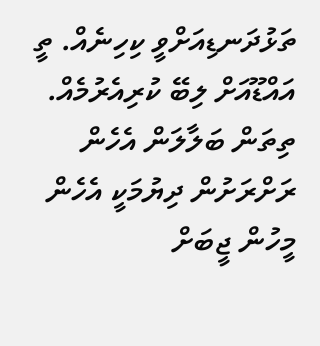ތަޅުދަނޑިއަށްވީ ކިހިނެއް. ތީ އައްޑޫއަށް ލިބޭ ކުރިއެރުމެއް. ތިތަން ބަލާލަން އެހެން ރަށްރަށުން ދިޔުމަކީ އެހެން މީހުން ޖީބަށް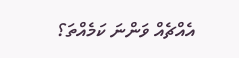އެއްޗެއް ވަންނަ ކަމެއްތަ؟